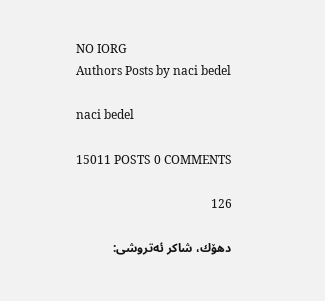NO IORG
Authors Posts by naci bedel

naci bedel

15011 POSTS 0 COMMENTS

126

دهۆك، شاكر ئه‌تروشی: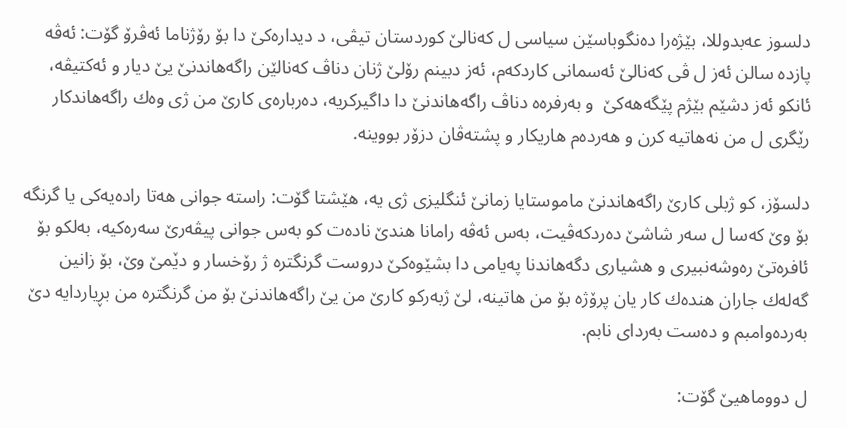دلسوز عه‌بدوللا، بێژه‌را ده‌نگوباسێن سیاسی ل كه‌نالێ‌ كوردستان تیڤی، د دیداره‌كێ‌ دا بۆ رۆژناما ئه‌ڤرۆ گۆت: ئه‌ڤه‌ پازده‌ سالن ئه‌ز ل ڤی كه‌نالێ‌ ئه‌سمانی كاردكه‌م، ئه‌ز دبینم رۆلێ‌ ژنان دناڤ كه‌نالێن راگه‌هاندنێ‌ یێ‌ دیار و ئه‌كتیڤه‌، ئانكو ئه‌ز دشێم بێژم پێگه‌هه‌كێ‌  و به‌رفره‌ه دناڤ راگه‌هاندنێ‌ دا داگیركریه‌، ده‌رباره‌ی كارێ‌ من ژی وه‌ك راگه‌هاندكار رێگری ل من نه‌هاتیه‌ كرن و هه‌رده‌م هاریكار و پشته‌ڤان دزۆر بووینه‌.

دلسۆز، كو ژبلی كارێ‌ راگه‌هاندنێ‌ ماموستایا زمانێ‌ ئنگلیزی ژی یه‌، هێشتا گۆت: راسته‌ جوانی هه‌تا راده‌یه‌كی یا گرنگه‌ بۆ وێ‌ كه‌سا ل سه‌ر شاشێ‌ ده‌ردكه‌ڤیت، به‌س ئه‌ڤه‌ رامانا هندێ‌ ناده‌ت كو به‌س جوانی پیڤه‌رێ‌ سه‌ره‌كیه‌، به‌لكو بۆ ئافره‌تێ‌ ره‌وشه‌نبیری و هشیاری دگه‌هاندنا په‌یامی دا بشێوه‌كێ‌ دروست گرنگتره‌ ژ رۆخسار و دێمێ‌ وێ‌، بۆ زانین گه‌له‌ك جاران هنده‌ك كار یان پرۆژه‌ بۆ من هاتینه‌، لێ‌ ژبه‌ركو كارێ‌ من یێ‌ راگه‌هاندنێ‌ بۆ من گرنگتره‌ من بڕیاردایه‌ دێ‌ به‌رده‌وامبم و ده‌ست به‌ردای نابم.

ل دووماهیێ‌ گۆت: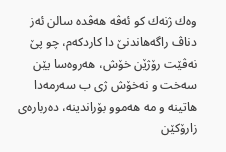وه‌ك ژنه‌ك كو ئه‌ڤه‌ هه‌ڤده‌ سالن ئه‌ز دناڤ راگه‌هاندنێ‌ دا كاردكه‌م، چو پێ‌ نه‌ڤێت رۆژێن خۆش، هه‌روه‌سا یێن سه‌خت و نه‌خۆش ژی ب سه‌رمه‌دا هاتینه‌ و مه‌ هه‌موو بۆراندینه‌، ده‌رباره‌ی زارۆكێن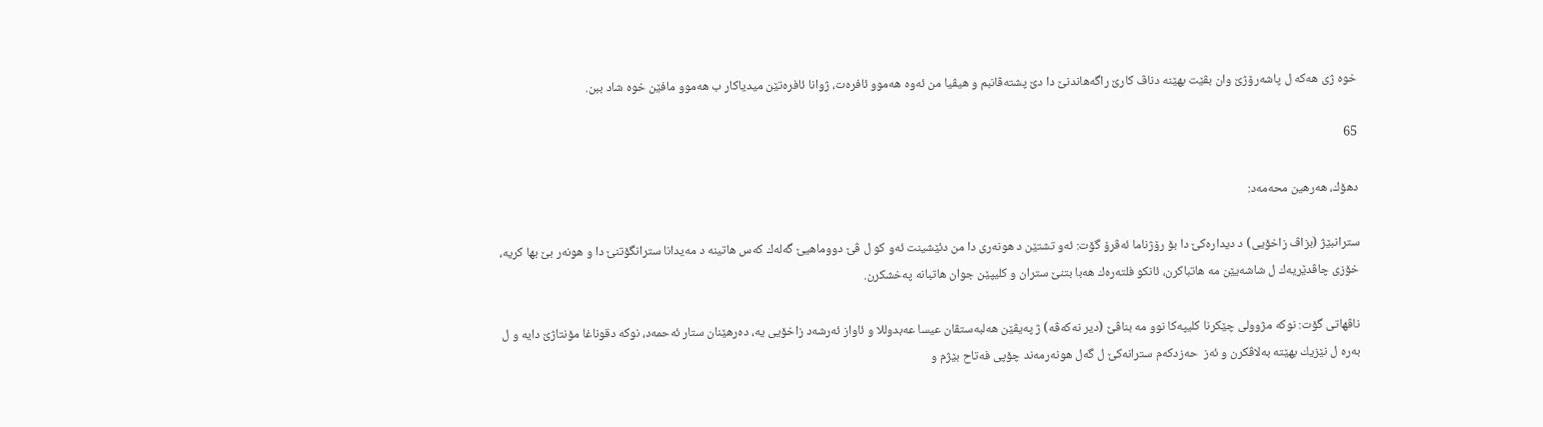خوه‌ ژی هه‌كه‌ ل پاشه‌رۆژێ‌ وان بڤێت بهێنه‌ دناڤ كارێ‌ راگه‌هاندنێ‌ دا دێ‌ پشته‌ڤانبم و هیڤیا من ئه‌وه‌ هه‌موو ئافره‌ت، ژوانا ئافره‌تێن میدیاكار ب هه‌موو مافێن خوه‌ شاد ببن.

65

دهۆك، هه‌رهین محه‌مه‌د:

سترانبێژ (بزاڤ زاخۆیی) د دیداره‌كێ‌ دا بۆ رۆژناما ئه‌ڤرۆ گۆت: ئه‌و تشتێن د هونه‌ری دا من دئێشینت ئه‌و كو ل ڤێ‌ دووماهیێ‌ گه‌له‌ك كه‌س هاتینه‌ د مه‌یدانا سترانگۆتنێ‌ دا و هونه‌ر بێ‌ بها كریه‌، خۆزی چاڤدێریه‌ك ل شاشه‌یێن مه‌ هاتباكرن، ئانكو فلته‌ره‌ك هه‌با بتنێ‌ ستران و كلیپێن جوان هاتبانه‌ په‌خشكرن.

ناڤهاتی گۆت: نوكه‌ مژوولی چێكرنا كلیپه‌كا نوو مه‌ بناڤێ‌ (دیر نه‌كه‌ڤه‌) ژ په‌یڤێن هه‌لبه‌ستڤان عیسا عه‌بدوللا و ئاواز ئه‌رشه‌د زاخۆیی یه‌، ده‌رهێنان ستار ئه‌حمه‌د، نوكه‌ دقوناغا مۆنتاژێ‌ دایه‌ و ل به‌ره‌ ل نێزیك بهێته‌ به‌لاڤكرن و ئه‌ز  حه‌زدكه‌م سترانه‌كێ‌ ل گه‌ل هونه‌رمه‌ند چۆپی فه‌تاح بێژم و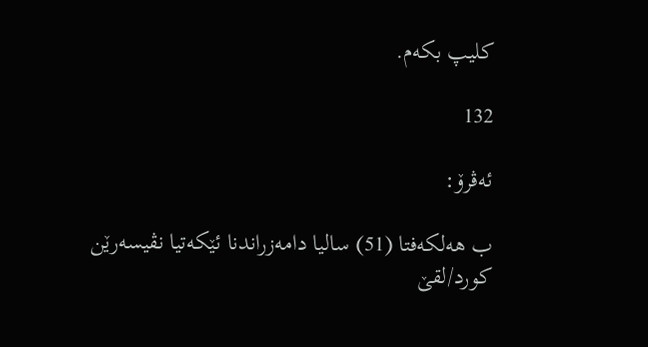كلیپ بكه‌م.

132

ئه‌ڤرۆ:

ب هه‌لكه‌فتا (51) سالیا دامه‌زراندنا ئێكه‌تیا نڤیسه‌رێن كورد/لقێ‌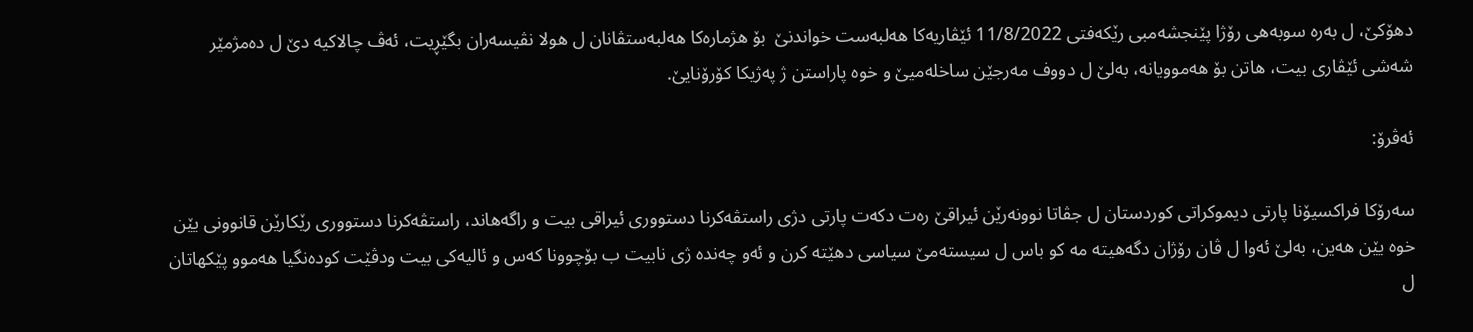دهۆكێ‌، ل به‌ره‌ سوبه‌هی رۆژا پێنجشه‌مبی رێكه‌فتی 11/8/2022 ئێڤاریه‌كا هه‌لبه‌ست خواندنێ‌  بۆ هژماره‌كا هه‌لبه‌ستڤانان ل هولا نڤیسه‌ران بگێڕیت، ئه‌ڤ چالاكیه‌ دێ‌ ل ده‌مژمێر شه‌شی ئێڤاری بیت، هاتن بۆ هه‌موویانه‌، به‌لێ‌ ل دووف مه‌رجێن ساخله‌میێ‌ و خوه‌ پاراستن ژ په‌ژیكا كۆرۆنایێ‌.

ئه‌ڤرۆ:

سه‌رۆكا فراكسیۆنا پارتی دیموكراتی كوردستان ل جڤاتا نوونه‌رێن ئیراقێ ره‌ت دكه‌ت پارتی دژی راستڤه‌كرنا دستووری ئیراقی بیت و راگه‌هاند، راستڤه‌كرنا دستووری رێكارێن قانوونی یێن خوه‌ یێن هه‌ین، به‌لێ ئه‌وا ل ڤان رۆژان دگه‌هیته‌ مه‌ كو باس ل سیسته‌مێ سیاسی دهێته‌ كرن و ئه‌و چه‌نده‌ ژی نابیت ب بۆچوونا كه‌س و ئالیه‌كی بیت ودڤێت كوده‌نگیا هه‌موو پێكهاتان ل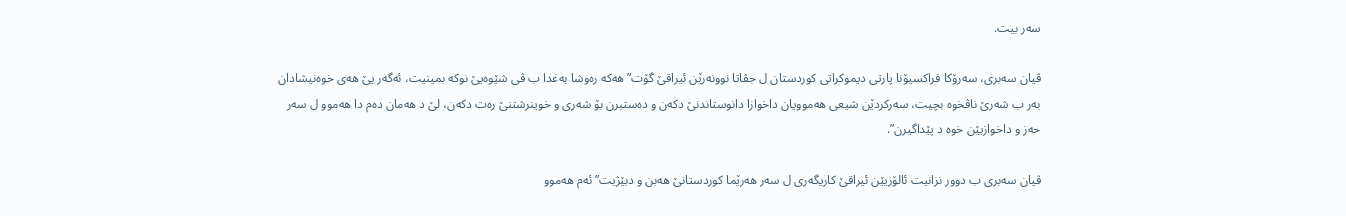سه‌ر بیت.

ڤیان سه‌بری، سه‌رۆكا فراكسیۆنا پارتی دیموكراتی كوردستان ل جڤاتا نوونه‌رێن ئیراقێ گۆت” هه‌كه‌ ره‌وشا به‌غدا ب ڤی شێوه‌یێ نوكه‌ بمینیت، ئه‌گه‌ر یێ هه‌ی خوه‌نیشادان به‌ر ب شه‌رێ ناڤخوه‌ بچیت، سه‌ركردێن شیعی هه‌موویان داخوازا دانوستاندنێ دكه‌ن و ده‌ستبرن بۆ شه‌ری و خوینرشتنێ ره‌ت دكه‌ن، لێ د هه‌مان ده‌م دا هه‌موو ل سه‌ر حه‌ز و داخوازیێن خوه‌ د پێداگیرن”.

ڤیان سه‌بری ب دوور نزانیت ئالۆزیێن ئیراقێ كاریگه‌ری ل سه‌ر هه‌رێما كوردستانێ هه‌بن و دبێژیت” ئه‌م هه‌موو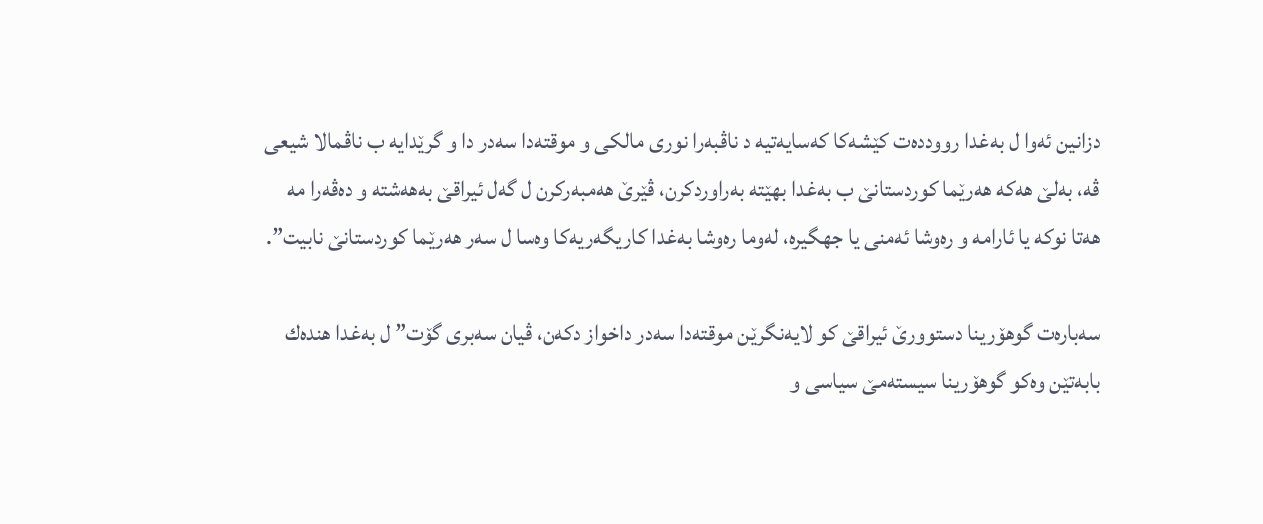دزانین ئه‌وا ل به‌غدا روودده‌ت كێشه‌كا كه‌سایه‌تیه‌ د ناڤبه‌را نوری مالكی و موقته‌دا سه‌در دا و گرێدایه‌ ب ناڤمالا شیعی ڤه‌، به‌لێ هه‌كه‌ هه‌رێما كوردستانێ ب به‌غدا بهێته‌ به‌راوردكرن، ڤێرێ هه‌مبه‌ركرن ل گه‌ل ئیراقێ به‌هه‌شته‌ و ده‌ڤه‌را مه‌ هه‌تا نوكه‌ یا ئارامه‌ و ره‌وشا ئه‌منی یا جهگیره‌، له‌وما ره‌وشا به‌غدا كاریگه‌ریه‌كا وه‌سا ل سه‌ر هه‌رێما كوردستانێ نابیت”.

سه‌باره‌ت گوهۆرینا دستوورێ ئیراقێ كو لایه‌نگرێن موقته‌دا سه‌در داخواز دكه‌ن، ڤیان سه‌بری گۆت” ل به‌غدا هنده‌ك بابه‌تێن وه‌كو گوهۆرینا سیسته‌مێ سیاسی و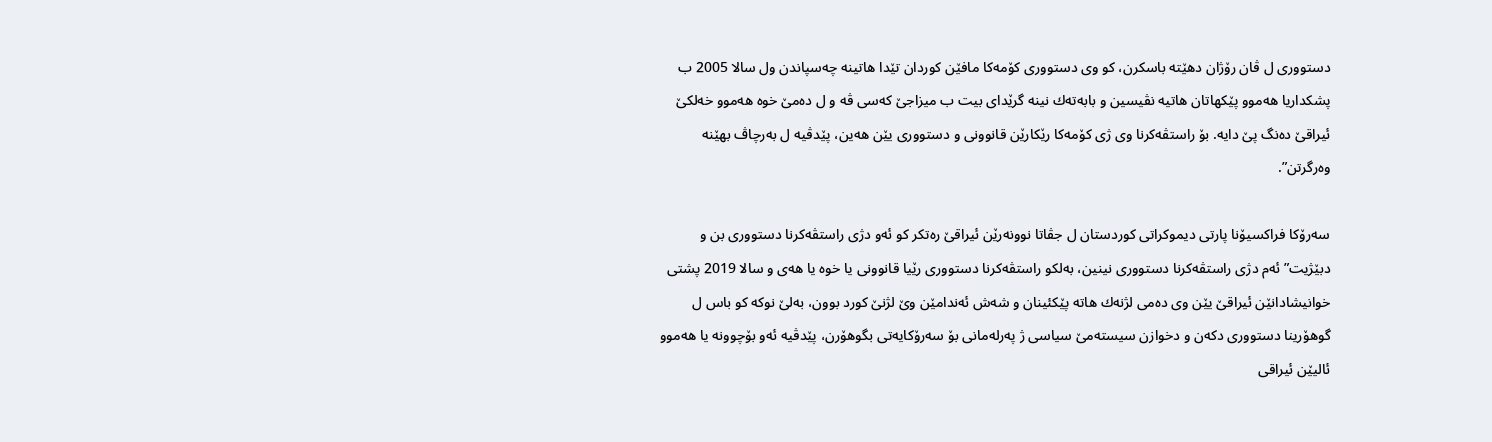دستووری ل ڤان رۆژان دهێته‌ باسكرن، كو وی دستووری كۆمه‌كا مافێن كوردان تێدا هاتینه‌ چه‌سپاندن ول سالا 2005 ب پشكداریا هه‌موو پێكهاتان هاتیه‌ نڤیسین و بابه‌ته‌ك نینه‌ گرێدای بیت ب میزاجێ كه‌سی ڤه‌ و ل ده‌مێ خوه‌ هه‌موو خه‌لكێ ئیراقێ ده‌نگ پێ دایه‌. بۆ راستڤه‌كرنا وی ژی كۆمه‌كا رێكارێن قانوونی و دستووری یێن هه‌ین، پێدڤیه‌ ل به‌رچاڤ بهێنه‌ وه‌رگرتن”.

سه‌رۆكا فراكسیۆنا پارتی دیموكراتی كوردستان ل جڤاتا نوونه‌رێن ئیراقێ ره‌تكر كو ئه‌و دژی راستڤه‌كرنا دستووری بن و دبێژیت” ئه‌م دژی راستڤه‌كرنا دستووری نینین، به‌لكو راستڤه‌كرنا دستووری رێیا قانوونی یا خوه‌ یا هه‌ی و سالا 2019 پشتی خوانیشادانێن ئیراقێ یێن وی ده‌می لژنه‌ك هاته‌ پێكئینان و شه‌ش ئه‌ندامێن وێ لژنێ كورد بوون، به‌لێ نوكه‌ كو باس ل گوهۆرینا دستووری دكه‌ن و دخوازن سیسته‌مێ سیاسی ژ په‌رله‌مانی بۆ سه‌رۆكایه‌تی بگوهۆرن، پێدڤیه‌ ئه‌و بۆچوونه‌ یا هه‌موو ئالیێن ئیراقی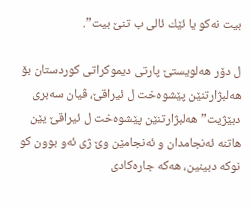بیت نه‌كو یا ئێك ئالی ب تنێ بیت”.

ل دۆر هه‌لویستێ پارتی دیموكراتی كوردستان بۆ هه‌لبژارتنێن پێشوه‌خت ل ئیراقێ، ڤیان سه‌بری دبێژیت” هه‌لبژارتنێن پێشوه‌خت ل ئیراقێ یێن هاتنه‌ ئه‌نجامدان و ئه‌نجامێن وێ ژی ئه‌و بوون كو نوكه‌ دبینین، هه‌كه‌ جاره‌كادی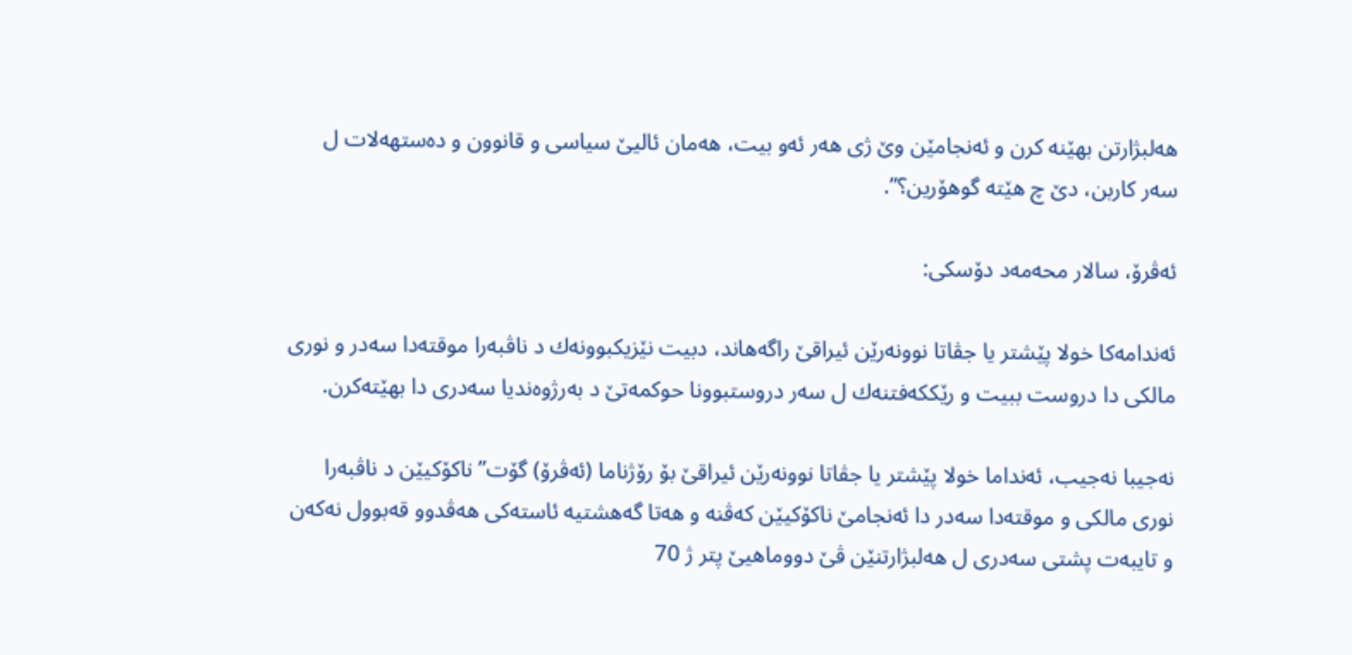هه‌لبژارتن بهێنه‌ كرن و ئه‌نجامێن وێ ژی هه‌ر ئه‌و بیت، هه‌مان ئالیێ سیاسی و قانوون و ده‌ستهه‌لات ل سه‌ر كاربن، دێ چ هێته‌ گوهۆرین؟”.

ئه‌ڤرۆ، سالار محه‌مه‌د دۆسكی:

ئه‌ندامه‌كا خولا پێشتر یا جڤاتا نوونه‌رێن ئیراقێ راگه‌هاند، دبیت نێزیكبوونه‌ك د ناڤبه‌را موقته‌دا سه‌در و نوری مالكی دا دروست ببیت و رێككه‌فتنه‌ك ل سه‌ر دروستبوونا حوكمه‌تێ د به‌رژوه‌ندیا سه‌دری دا بهێته‌كرن.

نه‌جیبا نه‌جیب، ئه‌نداما خولا پێشتر یا جڤاتا نوونه‌رێن ئیراقێ بۆ رۆژناما (ئه‌ڤرۆ) گۆت” ناكۆكیێن د ناڤبه‌را نوری مالكی و موقته‌دا سه‌در دا ئه‌نجامێ ناكۆكیێن كه‌ڤنه‌ و هه‌تا گه‌هشتیه‌ ئاسته‌كی هه‌ڤدوو قه‌بوول نه‌كه‌ن و تایبه‌ت پشتی سه‌دری ل هه‌لبژارتنێن ڤێ دووماهیێ پتر ژ 70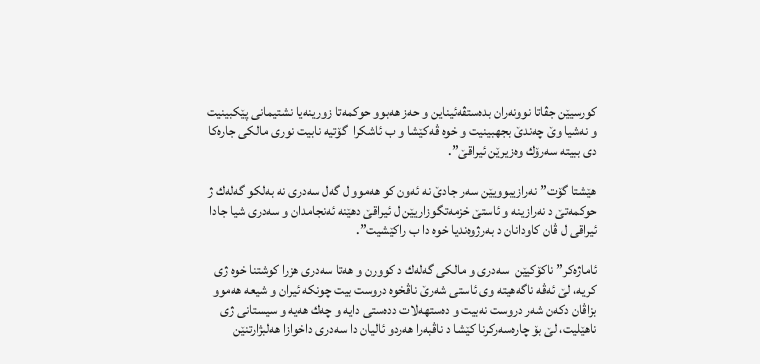كورسیێن جڤاتا نوونه‌ران بده‌ستڤه‌ئیناین و حه‌ز هه‌بوو حوكمه‌تا زورینه‌یا نشتیمانی پێكبینیت و نه‌شیا وێ چه‌ندێ بجهبینیت و خوه‌ ڤه‌كێشا و ب ئاشكرا  گۆتیه‌ نابیت نوری مالكی جاره‌كا دی ببیته‌ سه‌رۆك وه‌زیرێن ئیراقێ”.

هێشتا گۆت” نه‌رازیبوویێن سه‌ر جادێ نه‌ ئه‌ون كو هه‌موو ل گه‌ل سه‌دری نه‌ به‌لكو گه‌له‌ك ژ حوكمه‌تێ د نه‌رازینه‌ و ئاستێ خزمه‌تگوزاریێن ل ئیراقێ دهێنه‌ ئه‌نجامدان و سه‌دری شیا جادا ئیراقی ل ڤان كاودانان د به‌رژوه‌ندیا خوه‌ دا ب راكێشیت”.

ئاماژه‌كر” ناكۆكیێن  سه‌دری و مالكی گه‌له‌ك د كوورن و هه‌تا سه‌دری هزرا كوشتنا خوه‌ ژی كریه‌، لێ ئه‌ڤه‌ ناگه‌هیته‌ وی ئاستی شه‌رێ ناڤخوه‌ دروست بیت چونكه‌ ئیران و شیعه‌ هه‌موو بزاڤان دكه‌ن شه‌ر دروست نه‌بیت و ده‌ستهه‌لات دده‌ستی دایه‌ و چه‌ك هه‌یه‌ و سیستانی ژی ناهێلیت، لێ بۆ چاره‌سه‌ركرنا كێشا د ناڤبه‌را هه‌ردو ئالیان دا سه‌دری داخوازا هه‌لبژارتنێن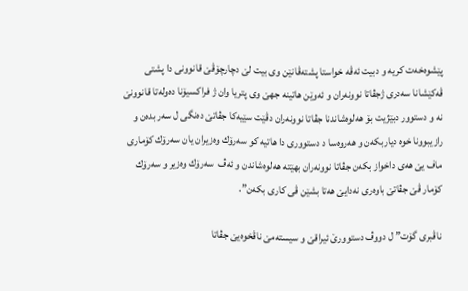پێشوه‌خه‌ت كریه‌ و دبیت ئه‌ڤه‌ خواستا پشته‌ڤانێن وی بیت لێ دچارچۆڤێ قانوونی دا پشتی ڤه‌كێشانا سه‌دری ژجڤاتا نوونه‌ران و ئه‌وێن هاتینه‌ جهێ وی پتریا وان ژ فراكسیۆنا ده‌وله‌تا قانوونێ نه‌ و دستوور دبێژیت بۆ هه‌لوه‌شاندنا جڤاتا نوونه‌ران دڤێت سێیه‌كا جڤاتێ ده‌نگی ل سه‌ر بده‌ن و رازیبوونا خوه‌ دیاربكه‌ن و هه‌روه‌سا د دستووری دا هاتیه‌ كو سه‌رۆك وه‌زیران یان سه‌رۆك كۆماری ماف یێ هه‌ی داخواز بكه‌ن جڤاتا نوونه‌ران بهێته‌ هه‌لوه‌شاندن و ئه‌ڤ  سه‌رۆك وه‌زیر و سه‌رۆك كۆمار ڤێ جڤاتێ باوه‌ری نه‌دایێ هه‌تا بشێن ڤی كاری بكه‌ن”.

ناڤبری گۆت” ل دووڤ دستوورێ ئیراقێ و سیسته‌مێ ناڤخوه‌یێ جڤاتا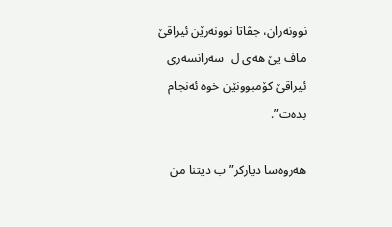نوونه‌ران، جڤاتا نوونه‌رێن ئیراقێ ماف یێ هه‌ی ل  سه‌رانسه‌ری ئیراقێ كۆمبوونێن خوه‌ ئه‌نجام بده‌ت”.

هه‌روه‌سا دیاركر”ب دیتنا من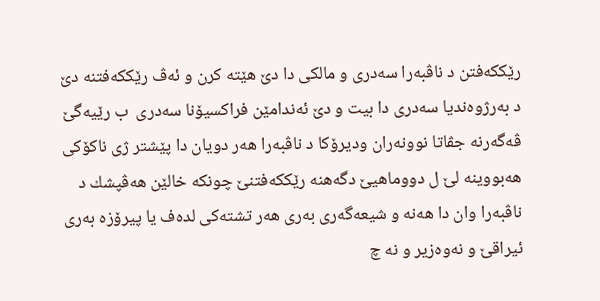رێككه‌فتن د ناڤبه‌را سه‌دری و مالكی دا دێ هێته‌ كرن و ئه‌ڤ رێككه‌فتنه‌ دێ د به‌رژوه‌ندیا سه‌دری دا بیت و دێ ئه‌ندامێن فراكسیۆنا سه‌دری  ب رێیه‌گێ ڤه‌گه‌رنه‌ جڤاتا نوونه‌ران ودیرۆكا د ناڤبه‌را هه‌ر دویان دا پێشتر ژی ناكۆكی هه‌بووینه‌ لێ ل دووماهیێ دگه‌هنه‌ رێككه‌فتنێ چونكه‌ خالێن هه‌ڤپشك د ناڤبه‌را وان دا هه‌نه‌ و شیعه‌گه‌ری به‌ری هه‌ر تشته‌كی لده‌ف یا پیرۆزه‌ به‌ری ئیراقێ و نه‌وه‌زیر و نه‌ چ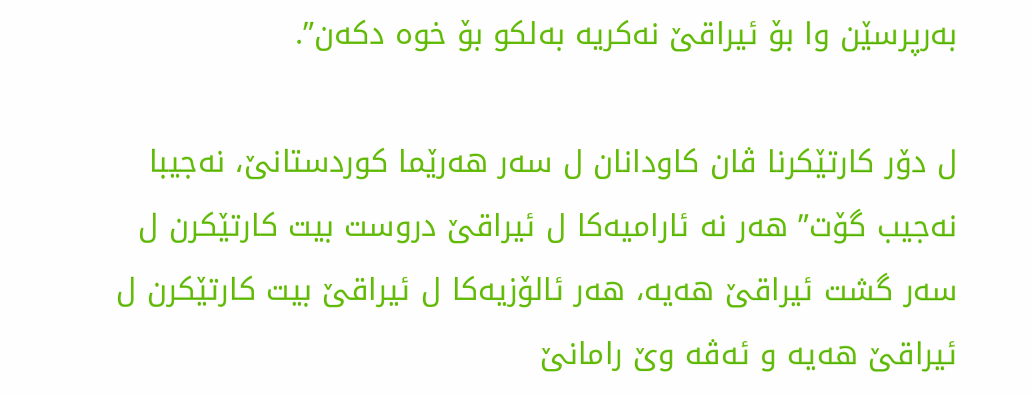به‌رپرسێن وا بۆ ئیراقێ نه‌كریه‌ به‌لكو بۆ خوه‌ دكه‌ن”.

ل دۆر كارتێكرنا ڤان كاودانان ل سه‌ر هه‌رێما كوردستانێ، نه‌جیبا نه‌جیب گۆت” هه‌ر نه‌ ئارامیه‌كا ل ئیراقێ دروست بیت كارتێكرن ل سه‌ر گشت ئیراقێ هه‌یه‌، هه‌ر ئالۆزیه‌كا ل ئیراقێ بیت كارتێكرن ل ئیراقێ هه‌یه‌ و ئه‌ڤه‌ وێ رامانێ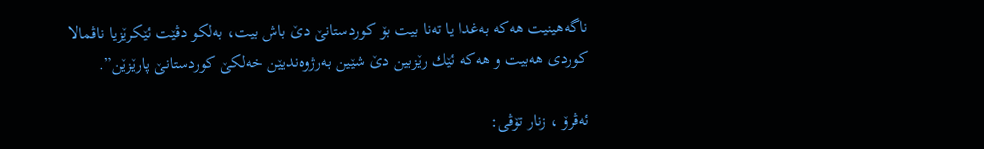ناگه‌هینیت هه‌كه‌ به‌غدا یا ته‌نا بیت بۆ كوردستانێ دێ باش بیت، به‌لكو دڤێت ئێكرێزیا ناڤمالا كوردی هه‌بیت و هه‌كه‌ ئێك رێزبین دێ شێین به‌رژوه‌ندیێن خه‌لكێ كوردستانێ پارێزێن”.

ئه‌ڤرۆ ، زنار تۆڤی: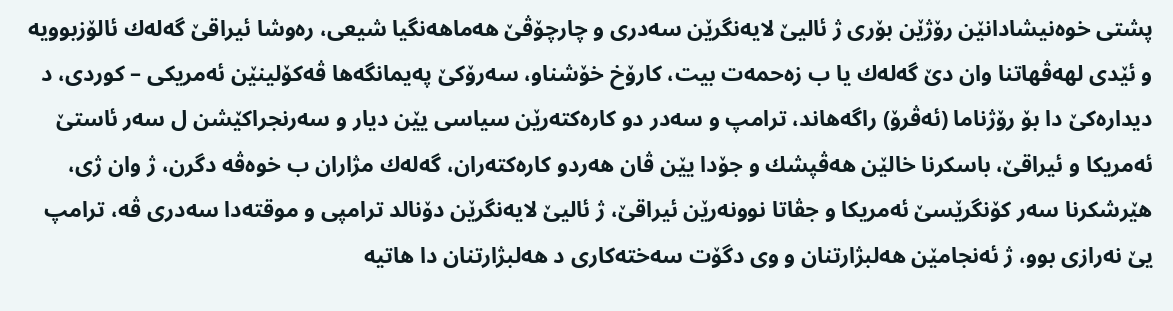پشتی خوه‌نیشادانێن رۆژێن بۆری ژ ئالیێ‌ لایه‌نگرێن سه‌دری و چارچۆڤێ‌ هه‌ماهه‌نگیا شیعی، ره‌وشا ئیراقێ‌ گه‌له‌ك ئالۆزبوویه‌ و ئێدی لهه‌ڤهاتنا وان دێ‌ گه‌له‌ك یا ب زه‌حمه‌ت بیت، كارۆخ خۆشناو، سه‌رۆكێ‌ په‌یمانگه‌ها ڤه‌كۆلینێن ئه‌مریكی – كوردی، د دیداره‌كێ‌ دا بۆ رۆژناما (ئه‌ڤرۆ) راگه‌هاند، ترامپ و سه‌در دو كاره‌كته‌رێن سیاسی یێن دیار و سه‌رنجراكێشن ل سه‌ر ئاستێ‌ ئه‌مریكا و ئیراقێ‌، باسكرنا خالێن هه‌ڤپشك و جۆدا یێن ڤان هه‌ردو كاره‌كته‌ران، گه‌له‌ك مژاران ب خوه‌ڤه‌ دگرن، ژ وان ژی، هێرشكرنا سه‌ر كۆنگرێسێ‌ ئه‌مریكا و جڤاتا نوونه‌رێن ئیراقێ، ژ ئالیێ لایه‌نگرێن دۆنالد ترامپی و موقته‌دا سه‌دری ڤه‌، ترامپ یێ‌ نه‌رازی بوو، ژ ئه‌نجامێن هه‌لبژارتنان و وی دگۆت سه‌خته‌كاری د هه‌لبژارتنان دا هاتیه‌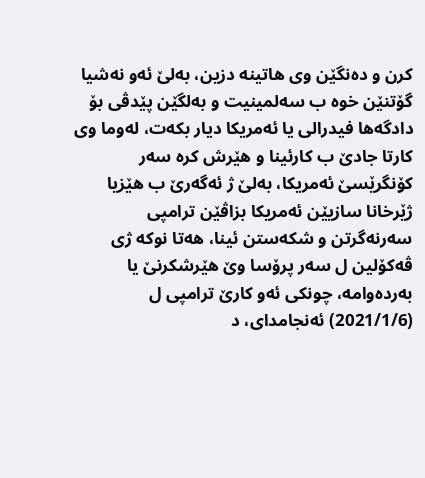كرن و ده‌نگێن وی هاتینه‌ دزین، به‌لێ‌ ئه‌و نه‌شیا گۆتنێن خوه‌ ب سه‌لمینیت و به‌لگێن پێدڤی بۆ دادگه‌ها فیدرالی یا ئه‌مریكا دیار بكه‌ت، له‌وما وی كارتا جادێ‌ ب كارئینا و هێرش كره‌ سه‌ر كۆنگرێسێ‌ ئه‌مریكا، به‌لێ‌ ژ ئه‌گه‌رێ‌ ب هێزیا ژێرخانا سازیێن ئه‌مریكا بزاڤێن ترامپی سه‌رنه‌گرتن و شكه‌ستن ئینا، هه‌تا نوكه‌ ژی ڤه‌كۆلین ل سه‌ر پرۆسا وێ‌ هێرشكرنێ‌ یا به‌رده‌وامه‌، چونكی ئه‌و كارێ‌ ترامپی ل (2021/1/6) ئه‌نجامدای، د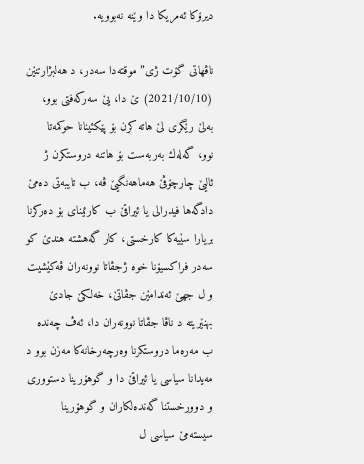دیرۆكا ئه‌مریكا دا وێنه‌ نه‌بوویه‌.

ناڤهاتی گۆت ژی” موقته‌دا سه‌در، د هه‌لبژارتنێن (2021/10/10) ێ‌ دا، یێ‌ سه‌ركه‌فتی بوو، به‌لێ‌ رێگری لێ‌ هاته‌ كرن بۆ پێكئینانا حوكمه‌تا نوو، گه‌له‌ك به‌ربه‌ست بۆ هاتنه‌ دروستكرن ژ ئالیێ چارچۆڤێ‌ هه‌ماهه‌نگیێ‌ ڤه‌، ب تایبه‌تی ده‌مێ‌ دادگه‌ها فیدرالی یا ئیراقێ‌ ب كارئینای بۆ ده‌ركرنا بریارا سێیه‌كا كارخستی، كار گه‌هشته‌ هندێ‌ كو سه‌در فراكسیۆنا خوه‌ ژجڤاتا نوونه‌ران ڤه‌كێشیت و ل جهێ‌ ئه‌ندامێن جڤاتێ، خه‌لكێ‌ جادێ‌ بهنێریته‌ د ناڤا جڤاتا نوونه‌ران دا، ئه‌ڤ چه‌نده‌ ب مه‌ره‌ما دروستكرنا وه‌رچه‌رخانه‌كا مه‌زن بوو د مه‌یدانا سیاسی یا ئیراقێ‌ دا و گوهۆرینا دستووری و دوورخستنا گه‌نده‌لكاران و گوهۆرینا سیسته‌مێ‌ سیاسی ل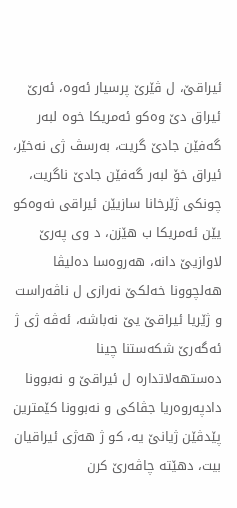ئیراقێ‌، ل ڤێرێ‌ پرسیار ئه‌وه‌، ئه‌رێ‌ ئیراق دێ‌ وه‌كو ئه‌مریكا خوه‌ لبه‌ر گه‌فێن جادێ‌ گریت، به‌رسڤ ژی نه‌خێر، ئیراق خۆ لبه‌ر گه‌فێن جادێ‌ ناگریت، چونكی ژێرخانا سازیێن ئیراقی نه‌وه‌كو یێن ئه‌مریكا ب هێزن، د وی په‌رێ‌ لاوازیێ‌ دانه‌، هه‌روه‌سا ده‌لیڤا هه‌لچوونا خه‌لكێ‌ نه‌رازی ل ناڤه‌راست و ژێریا ئیراقێ‌ یێ‌ نه‌باشه‌، ئه‌ڤه‌ ژی ژ ئه‌گه‌رێ‌ شكه‌ستنا چینا ده‌ستهه‌لاتداره‌ ل ئیراقێ‌ و نه‌بوونا دادپه‌روه‌ریا جڤاكی و نه‌بوونا كێمترین پێدڤێن ژیانێ‌ یه‌، كو ژ هه‌ژی ئیراقیان بیت، دهێته‌ چاڤه‌رێ‌ كرن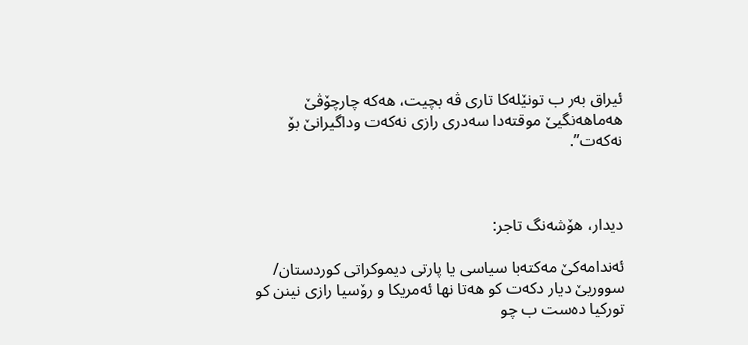ئیراق به‌ر ب تونێله‌كا تاری ڤه‌ بچیت، هه‌كه‌ چارچۆڤێ‌ هه‌ماهه‌نگیێ‌ موقته‌دا سه‌دری رازی نه‌كه‌ت وداگیرانێ بۆ نه‌كه‌ت”.



دیدار، هۆشه‌نگ تاجر:

ئه‌ندامه‌كێ مه‌كته‌با سیاسی یا پارتی دیموكراتی كوردستان/ سووریێ دیار دكه‌ت كو هه‌تا نها ئه‌مریكا و رۆسیا رازی نینن كو توركیا ده‌ست ب چو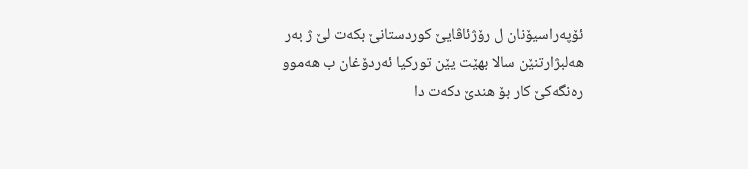ئۆپه‌راسیۆنان ل رۆژئاڤایێ كوردستانێ بكه‌ت لێ ژ به‌ر هه‌لبژارتنێن سالا بهێت یێن توركیا ئه‌ردۆغان ب هه‌موو ره‌نگه‌كێ كار بۆ هندێ دكه‌ت دا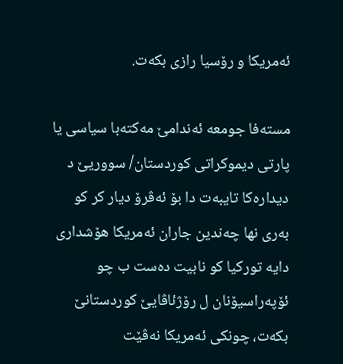ئه‌مریكا و رۆسیا رازی بكه‌ت.

مسته‌فا جومعه‌ ئه‌ندامێ مه‌كته‌با سیاسی یا پارتی دیموكراتی كوردستان/ سووریێ د دیداره‌كا تایبه‌ت دا بۆ ئه‌ڤرۆ دیار كر كو به‌ری نها چه‌ندین جاران ئه‌مریكا هۆشداری دایه‌ توركیا كو نابیت ده‌ست ب چو ئۆپه‌راسیۆنان ل رۆژئاڤایێ كوردستانێ بكه‌ت، چونكی ئه‌مریكا نه‌ڤێت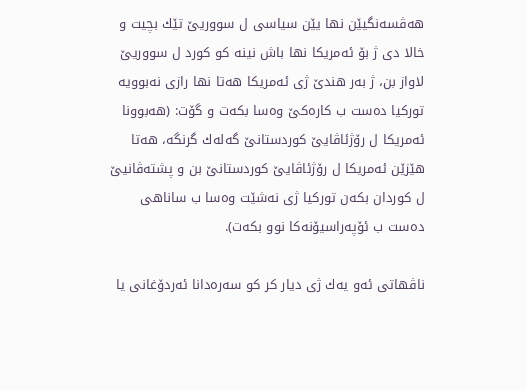هه‌ڤسه‌نگیێن نها یێن سیاسی ل سووریێ تێك بچیت و خالا دی ژ بۆ ئه‌مریكا نها باش نینه‌ كو كورد ل سووریێ لاواز بن، ژ به‌ر هندێ ژی ئه‌مریكا هه‌تا نها رازی نه‌بوویه‌ توركیا ده‌ست ب كاره‌كێ وه‌سا بكه‌ت و گۆت: (هه‌بوونا ئه‌مریكا ل رۆژئاڤایێ كوردستانێ گه‌له‌ك گرنگه‌، هه‌تا هێزێن ئه‌مریكا ل رۆژئاڤایێ كوردستانێ بن و پشته‌ڤانیێ ل كوردان بكه‌ن توركیا ژی نه‌شێت وه‌سا ب ساناهی ده‌ست ب ئۆپه‌راسیۆنه‌كا نوو بكه‌ت).

ناڤهاتی ئه‌و یه‌ك ژی دیار كر كو سه‌ره‌دانا ئه‌ردۆغانی یا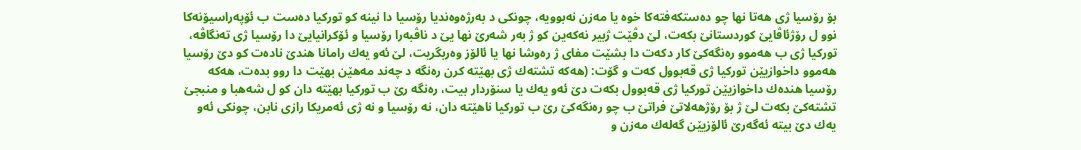بۆ رۆسیا ژی هه‌تا نها چو ده‌ستكه‌فته‌كا خوه‌ یا مه‌زن نه‌بوویه‌، چونكی د به‌رژه‌وه‌ندیا رۆسیا دا نینه‌ كو توركیا ده‌ست ب ئۆپه‌راسیۆنه‌كا نوو ل رۆژئاڤایێ كوردستانێ بكه‌ت، لێ دڤێت ژبیر نه‌كه‌ین كو ژ به‌ر شه‌رێ نها یێ د ناڤبه‌را رۆسیا و ئۆكرانیایێ دا رۆسیا ژی ته‌نگاڤه‌، توركیا ژی ب هه‌موو ره‌نگه‌كێ كار دكه‌ت دا بشێت مفای ژ ره‌وشا نها یا ئالۆز وه‌ربگریت، لێ ئه‌و یه‌ك رامانا هندێ ناده‌ت كو دێ رۆسیا هه‌موو داخوازیێن توركیا ژی قه‌بوول كه‌ت و گۆت: (هه‌كه‌ تشته‌ك ژی بهێته‌ كرن ره‌نگه‌ د چه‌ند مه‌هێن بهێت دا روو بده‌ت، هه‌كه‌ رۆسیا هنده‌ك داخوازیێن توركیا ژی قه‌بوول بكه‌ت دێ ئه‌و یه‌ك یا سنۆردار بیت، ره‌نگه‌ رێ ب توركیا بهێته‌ دان كو ل شه‌هبا و منبجێ تشته‌كێ بكه‌ت لێ‌ ژ بۆ رۆژهه‌لاتێ‌ فراتێ‌ ب چو ره‌نگه‌كێ رێ ب توركیا ناهێته‌ دان، نه‌ رۆسیا و نه‌ ژی ئه‌مریكا رازی نابن، چونكی ئه‌و یه‌ك دێ بیته‌ ئه‌گه‌رێ ئالۆزیێن گه‌له‌ك مه‌زن و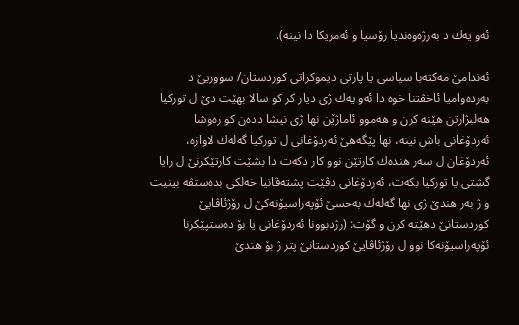ئه‌و یه‌ك د به‌رژه‌وه‌ندیا رۆسیا و ئه‌مریكا دا نینه‌).

ئه‌ندامێ مه‌كته‌با سیاسی یا پارتی دیموكراتی كوردستان/ سووریێ د به‌رده‌وامیا ئاخڤتنا خوه‌ دا ئه‌و یه‌ك ژی دیار كر كو سالا بهێت دێ ل توركیا هه‌لبژارتن هێنه‌ كرن و هه‌موو ئاماژێن نها ژی نیشا دده‌ن كو ره‌وشا ئه‌ردۆغانی باش نینه‌، نها پێگه‌هێ ئه‌ردۆغانی ل توركیا گه‌له‌ك لاوازه‌، ئه‌ردۆغان ل سه‌ر هنده‌ك كارتێن نوو كار دكه‌ت دا بشێت كارتێكرنێ ل رایا گشتی یا توركیا بكه‌ت، ئه‌ردۆغانی دڤێت پشته‌ڤانیا خه‌لكی بده‌ستڤه‌ بینیت و ژ به‌ر هندێ ژی نها گه‌له‌ك به‌حسێ ئۆپه‌راسیۆنه‌كێ ل رۆژئاڤایێ كوردستانێ دهێته‌ كرن و گۆت: (رژدبوونا ئه‌ردۆغانی یا بۆ ده‌ستپێكرنا ئۆپه‌راسیۆنه‌كا نوو ل رۆژئاڤایێ كوردستانێ پتر ژ بۆ هندێ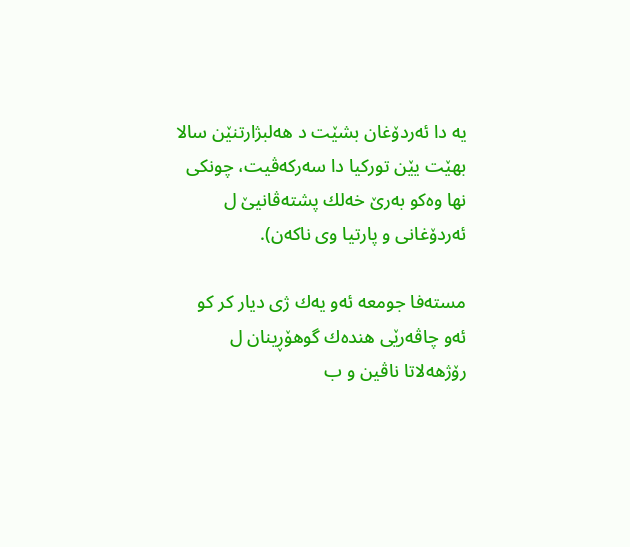یه‌ دا ئه‌ردۆغان بشێت د هه‌لبژارتنێن سالا بهێت یێن توركیا دا سه‌ركه‌ڤیت، چونكی نها وه‌كو به‌رێ خه‌لك پشته‌ڤانیێ ل ئه‌ردۆغانی و پارتیا وی ناكه‌ن).

مسته‌فا جومعه‌ ئه‌و یه‌ك ژی دیار كر كو ئه‌و چاڤه‌رێی هنده‌ك گوهۆڕینان ل رۆژهه‌لاتا ناڤین و ب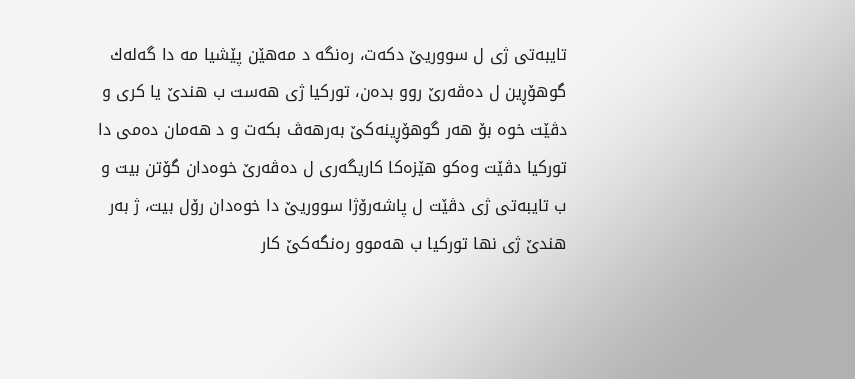تایبه‌تی ژی ل سووریێ دكه‌ت، ره‌نگه‌ د مه‌هێن پێشیا مه‌ دا گه‌له‌ك گوهۆڕین ل ده‌ڤه‌رێ روو بده‌ن، توركیا ژی هه‌ست ب هندێ یا كری و دڤێت خوه‌ بۆ هه‌ر گوهۆڕینه‌كێ به‌رهه‌ڤ بكه‌ت و د هه‌مان ده‌می دا توركیا دڤێت وه‌كو هێزه‌كا كاریگه‌ری ل ده‌ڤه‌رێ خوه‌دان گۆتن بیت و ب تایبه‌تی ژی دڤێت ل پاشه‌رۆژا سووریێ دا خوه‌دان رۆل بیت، ژ به‌ر هندێ ژی نها توركیا ب هه‌موو ره‌نگه‌كێ كار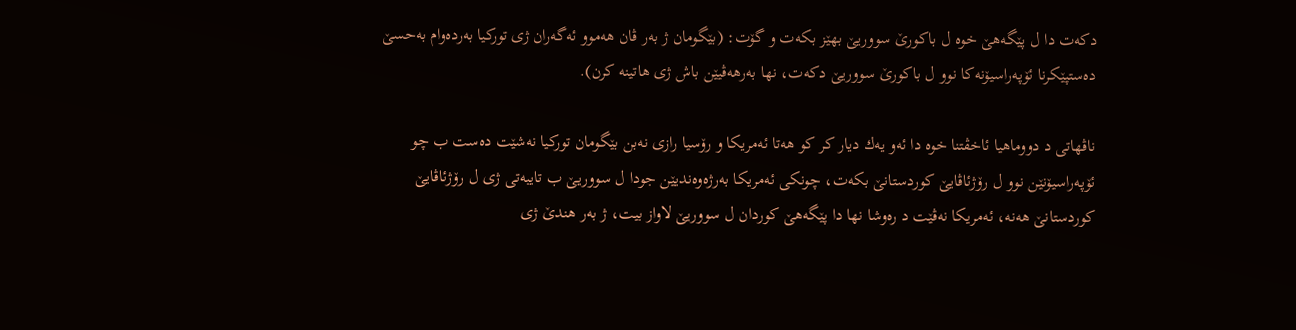دكه‌ت دا ل پێگه‌هێ خوه‌ ل باكورێ سووریێ بهێز بكه‌ت و گۆت: (بێگومان ژ به‌ر ڤان هه‌موو ئه‌گه‌ران ژی توركیا به‌رده‌وام به‌حسێ ده‌ستپێكرنا ئۆپه‌راسیۆنه‌كا نوو ل باكورێ سووریێ دكه‌ت، نها به‌رهه‌ڤیێن باش ژی هاتینه‌ كرن).

ناڤهاتی د دووماهیا ئاخڤتنا خوه‌ دا ئه‌و یه‌ك دیار كر كو هه‌تا ئه‌مریكا و رۆسیا رازی نه‌بن بێگومان توركیا نه‌شێت ده‌ست ب چو ئۆپه‌راسیۆنێن نوو ل رۆژئاڤایێ كوردستانێ بكه‌ت، چونكی ئه‌مریكا به‌رژه‌وه‌ندیێن جودا ل سووریێ ب تایبه‌تی ژی ل رۆژئاڤایێ كوردستانێ هه‌نه‌، ئه‌مریكا نه‌ڤێت د ره‌وشا نها دا پێگه‌هێ كوردان ل سووریێ لاواز بیت، ژ به‌ر هندێ ژی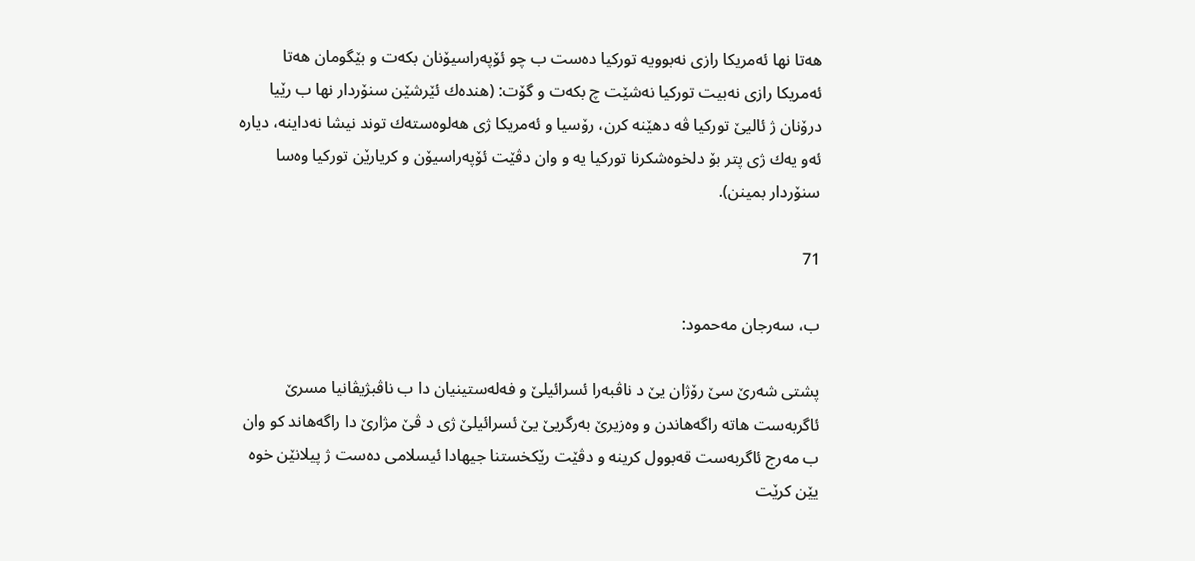هه‌تا نها ئه‌مریكا رازی نه‌بوویه‌ توركیا ده‌ست ب چو ئۆپه‌راسیۆنان بكه‌ت و بێگومان هه‌تا ئه‌مریكا رازی نه‌بیت توركیا نه‌شێت چ بكه‌ت و گۆت: (هنده‌ك ئێرشێن سنۆردار نها ب رێیا درۆنان ژ ئالیێ توركیا ڤه‌ دهێنه‌ كرن، رۆسیا و ئه‌مریكا ژی هه‌لوه‌سته‌ك توند نیشا نه‌داینه‌، دیاره‌ ئه‌و یه‌ك ژی پتر بۆ دلخوه‌شكرنا توركیا یه‌ و وان دڤێت ئۆپه‌راسیۆن و كریارێن توركیا وه‌سا سنۆردار بمینن).

71

ب، سه‌رجان مه‌حمود:

پشتی شه‌رێ سێ رۆژان یێ د ناڤبه‌را ئسرائیلێ و فه‌له‌ستینیان دا ب ناڤبژیڤانیا مسرێ ئاگربه‌ست هاته‌ راگه‌هاندن و وه‌زیرێ به‌رگریێ یێ ئسرائیلێ ژی د ڤێ مژارێ دا راگه‌هاند كو وان ب مه‌رج ئاگربه‌ست قه‌بوول كرینه‌ و دڤێت رێكخستنا جیهادا ئیسلامی ده‌ست ژ پیلانێن خوه‌ یێن كرێت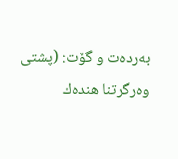به‌رده‌ت و گۆت: (پشتی وه‌رگرتنا هنده‌ك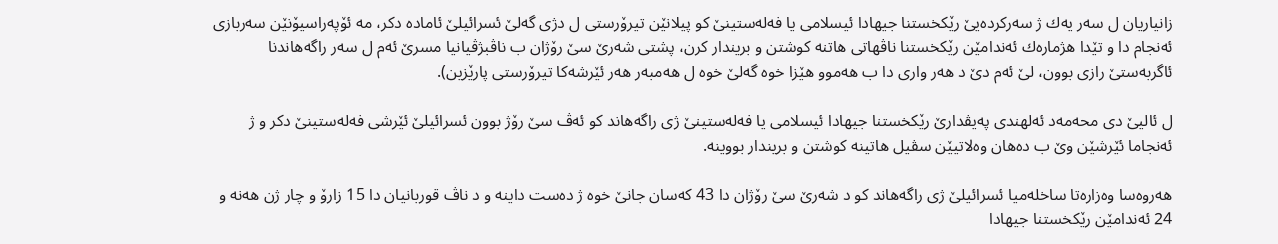زانیاریان ل سه‌ر یه‌ك ژ سه‌ركرده‌یێ رێكخستنا جیهادا ئیسلامی یا فه‌له‌ستینێ كو پیلانێن تیرۆرستی ل دژی گه‌لێ ئسرائیلێ ئاماده‌ دكر، مه‌ ئۆپه‌راسیۆنێن سه‌ربازی ئه‌نجام دا و تێدا هژماره‌ك ئه‌ندامێن رێكخستنا ناڤهاتی هاتنه‌ كوشتن و بریندار كرن، پشتی شه‌رێ سێ رۆژان ب ناڤبژڤیانیا مسرێ ئه‌م ل سه‌ر راگه‌هاندنا ئاگربه‌ستێ رازی بوون، لێ ئه‌م دێ د هه‌ر واری دا ب هه‌موو هێزا خوه‌ گه‌لێ خوه‌ ل هه‌مبه‌ر هه‌ر ئێرشه‌كا تیرۆرستی پارێزین).

ل ئالیێ دی محه‌مه‌د ئه‌لهندی په‌یڤدارێ رێكخستنا جیهادا ئیسلامی یا فه‌له‌ستینێ ژی راگه‌هاند كو ئه‌ڤ سێ رۆژ بوون ئسرائیلێ ئێرشی فه‌له‌ستینێ دكر و ژ ئه‌نجاما ئێرشێن وێ ب ده‌هان وه‌لاتیێن سڤیل هاتینه‌ كوشتن و بریندار بووینه‌.

هه‌روه‌سا وه‌زاره‌تا ساخله‌میا ئسرائیلێ ژی راگه‌هاند كو د شه‌رێ سێ رۆژان دا 43 كه‌سان جانێ خوه‌ ژ ده‌ست داینه‌ و د ناڤ قوربانیان دا 15 زارۆ و چار ژن هه‌نه‌ و 24 ئه‌ندامێن رێكخستنا جیهادا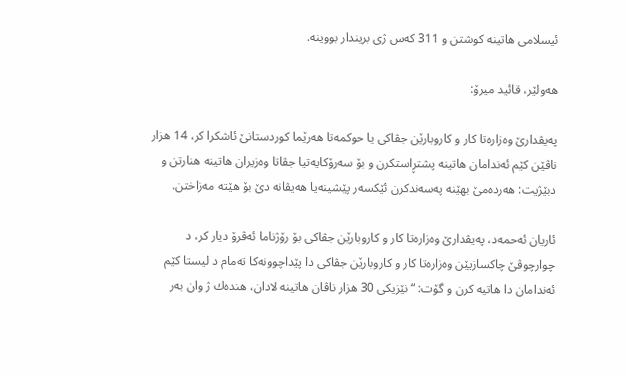ئیسلامی هاتینه‌ كوشتن و 311 كه‌س ژی بریندار بووینه‌.

هه‌ولێر، قائید میرۆ:

په‌یڤدارێ وه‌زاره‌تا كار و كاروبارێن جڤاكی یا حوكمه‌تا هه‌رێما كوردستانێ‌ ئاشكرا كر، 14 هزار ناڤێن كێم ئه‌ندامان هاتینه‌ پشتڕاستكرن و بۆ سه‌رۆكایه‌تیا جڤاتا وه‌زیران هاتینه‌ هنارتن و دبێژیت: هه‌رده‌مێ بهێنه‌ په‌سه‌ندكرن ئێكسه‌ر پێشینه‌یا هه‌یڤانه‌ دێ بۆ هێته‌ مه‌زاختن.

ئاریان ئه‌حمه‌د، په‌یڤدارێ وه‌زاره‌تا كار و كاروبارێن جڤاكی بۆ رۆژناما ئه‌ڤرۆ دیار كر، د چوارچوڤێ چاكسازیێن وه‌زاره‌تا كار و كاروبارێن جڤاكی دا پێداچوونه‌كا ته‌مام د لیستا كێم ئه‌ندامان دا هاتیه‌ كرن و گۆت: “نێزیكی 30 هزار ناڤان هاتینه‌ لادان، هنده‌ك ژ وان به‌ر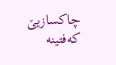چاكسازیێ كه‌فتینه‌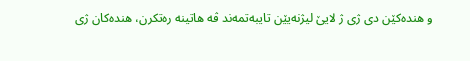و هنده‌كێن دی ژی ژ لایێ لیژنه‌یێن تایبه‌تمه‌ند ڤه‌ هاتینه‌ ره‌تكرن، هنده‌كان ژی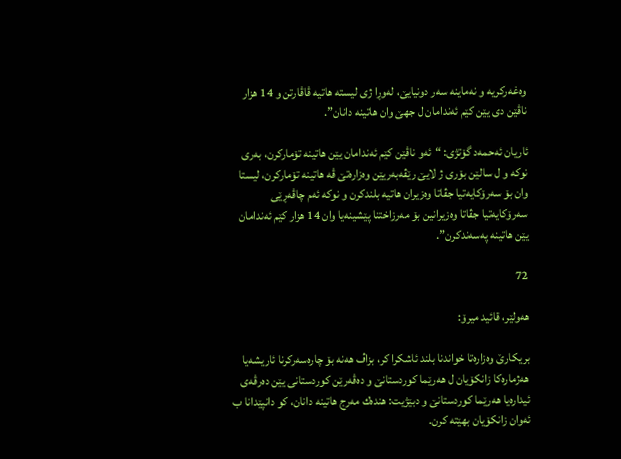وه‌غه‌ركریه‌ و نه‌ماینه‌ سه‌ر دونیایێ، له‌وڕا ژی لیسته‌ هاتیه‌ ڤاڤارتن و 14 هزار ناڤێن دی یێن كێم ئه‌ندامان ل جهێ وان هاتینه‌ دانان”.

ئاریان ئه‌حمه‌د گۆتژی: “ئه‌و ناڤێن كێم ئه‌ندامان یێن هاتینه‌ تۆماركرن، به‌ری نوكه‌ و ل سالێن بۆری ژ لایێ رێڤه‌به‌ریێن وه‌زاره‌تێ ڤه‌ هاتینه‌ تۆماركرن، لیستا وان بۆ سه‌رۆكایه‌تیا جڤاتا وه‌زیران هاتیه‌ بلندكرن و نوكه‌ ئه‌م چاڤه‌ڕێی سه‌رۆكایه‌تیا جڤاتا وه‌زیرانین بۆ مه‌رزاختنا پێشینه‌یا وان 14 هزار كێم ئه‌ندامان یێن هاتینه‌ په‌سه‌ندكرن”.

72

هه‌ولێر، قائید میرۆ:

بریكارێ وه‌زاره‌تا خواندنا بلند ئاشكرا كر، بزاڤ هه‌نه‌ بۆ چاره‌سه‌ركرنا ئاریشه‌یا هه‌ژماره‌كا زانكۆیان ل هه‌رێما كوردستانێ و ده‌ڤه‌رێن كوردستانی یێن ده‌رڤه‌ی ئیداره‌یا هه‌رێما كوردستانێ‌ و دبێژیت: هنده‌ك مه‌رج هاتینه‌ دانان، كو دانپێدانا ب ئه‌وان زانكۆیان بهێته‌ كرن.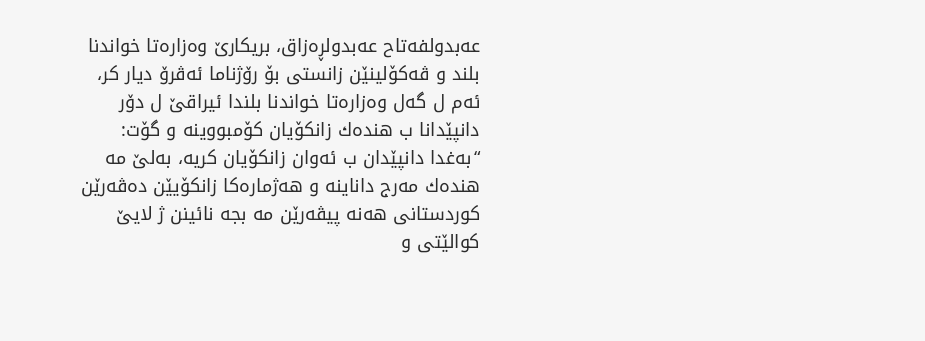عه‌بدولفه‌تاح عه‌بدولڕه‌زاق، بریكارێ وه‌زاره‌تا خواندنا بلند و ڤه‌كۆلینێن زانستی بۆ رۆژناما ئه‌ڤرۆ دیار كر، ئه‌م ل گه‌ل وه‌زاره‌تا خواندنا بلندا ئیراقێ ل دۆر دانپێدانا ب هنده‌ك زانكۆیان كۆمبووینه‌ و گۆت: “به‌غدا دانپێدان ب ئه‌وان زانكۆیان كریه‌، به‌لێ مه‌ هنده‌ك مه‌رج داناینه‌ و هه‌ژماره‌كا زانكۆیێن ده‌ڤه‌رێن كوردستانی هه‌نه‌ پیڤه‌رێن مه‌ بجه نائینن ژ لایێ كوالێتی و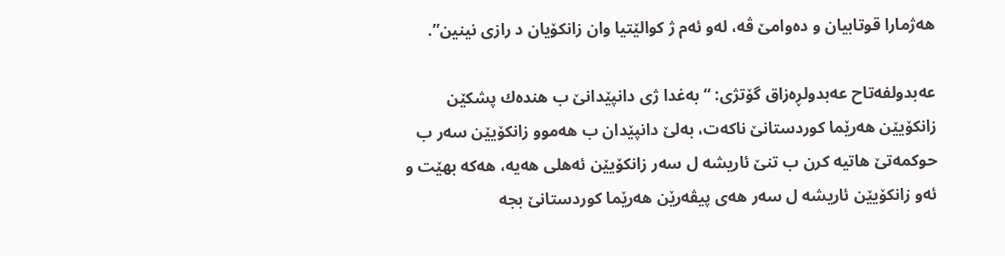هه‌ژمارا قوتابیان و ده‌وامێ ڤه‌، له‌و ئه‌م ژ كوالێتیا وان زانكۆیان د رازی نینین”.

عه‌بدولفه‌تاح عه‌بدولڕه‌زاق گۆتژی: “به‌غدا ژی دانپێدانێ ب هنده‌ك پشكێن زانكۆیێن هه‌رێما كوردستانێ ناكه‌ت، به‌لێ دانپێدان ب هه‌موو زانكۆیێن سه‌ر ب حوكمه‌تێ هاتیه‌ كرن ب تنێ ئاریشه‌ ل سه‌ر زانكۆیێن ئه‌هلی هه‌یه‌، هه‌كه‌ بهێت و ئه‌و زانكۆیێن ئاریشه‌ ل سه‌ر هه‌ی پیڤه‌رێن هه‌رێما كوردستانێ بجه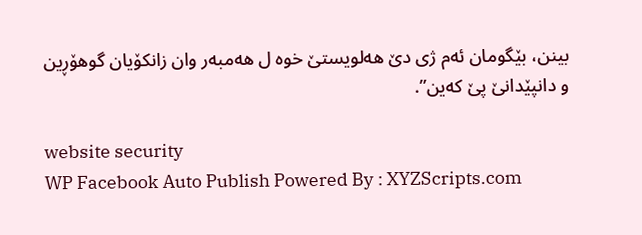بینن، بێگومان ئه‌م ژی دێ هه‌لویستێ خوه‌ ل هه‌مبه‌ر وان زانكۆیان گوهۆڕین و دانپێدانێ‌ پێ‌ كه‌ین”.

website security
WP Facebook Auto Publish Powered By : XYZScripts.com